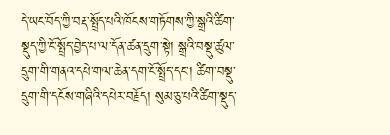དེ་ཡང་བོད་ཀྱི་བརྡ་སྤྲོད་པའི་ཁོངས་གཏོགས་ཀྱི་སྒྲའི་ཚིག་སྡུད་ཀྱི་ངོ་སྤྲོད་བྱེད་པ་ལ་དོན་ཚན་དྲུག་སྟེ། སྒྲའི་བསྡུ་ཚུལ་དྲུག་གི་གནའ་དཔེ་གལ་ཆེན་དག་ངོ་སྤྲོད་དང་། ཚིག་བསྡུ་དྲུག་གི་དངོས་གཞིའི་དཔེར་བརྗོད། སུམ་ཅུ་པའི་ཚིག་སྡུད་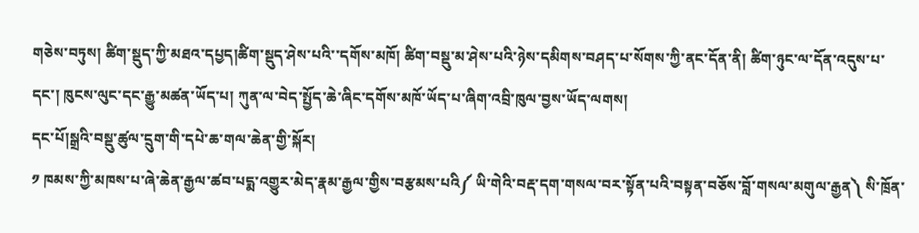གཅེས་བཏུས། ཚིག་སྡུད་ཀྱི་མཐའ་དཔྱད།ཚིག་སྡུད་ཤེས་པའི་་དགོས་མཁོ། ཚིག་བསྡུ་མ་ཤེས་པའི་ཉེས་དམིགས་བཤད་པ་སོགས་ཀྱི་ནང་དོན་ནི། ཚིག་ཉུང་ལ་དོན་འདུས་པ་དང་། ཁུངས་ལུང་དང་རྒྱུ་མཚན་ཡོད་པ། ཀུན་ལ་བེད་སྤྱོད་ཆེ་ཞིང་དགོས་མཁོ་ཡོད་པ་ཞིག་འབྲི་ཁུལ་བྱས་ཡོད་ལགས།
དང་པོ།སྒྲའི་བསྡུ་ཚུལ་དྲུག་གི་དཔེ་ཆ་གལ་ཆེན་གྱི་སྐོར།
༡ ཁམས་ཀྱི་མཁས་པ་ཞེ་ཆེན་རྒྱལ་ཚབ་པདྨ་འགྱུར་མེད་རྣམ་རྒྱལ་གྱིས་བརྩམས་པའི༼ ཡི་གེའི་བརྡ་དག་གསལ་བར་སྟོན་པའི་བསྟན་བཅོས་བློ་གསལ་མགུལ་རྒྱན༽ སི་ཁྲོན་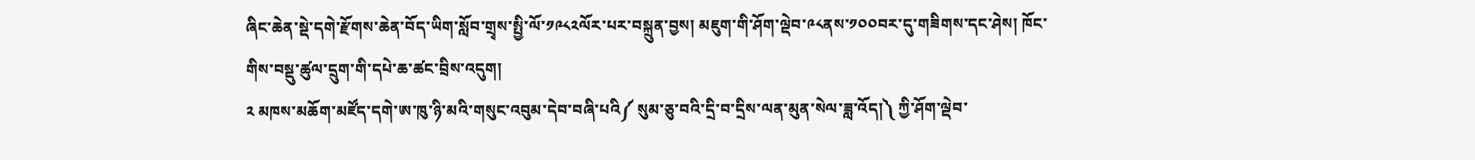ཞིང་ཆེན་སྡེ་དགེ་རྫོགས་ཆེན་བོད་ཡིག་སློབ་གྲྭས་སྤྱི་ལོ་༡༩༨༢ལོར་པར་བསྐྲུན་བྱས། མཇུག་གི་ཤོག་ལྡེབ་༩༨ནས་༡༠༠བར་དུ་གཟིགས་དང་ཤེས། ཁོང་གིས་བསྡུ་ཚུལ་དྲུག་གི་དཔེ་ཆ་ཚང་བྲིས་འདུག།
༢ མཁས་མཆོག་མཛོད་དགེ་ཨ་ཁུ་ཉི་མའི་གསུང་འབུམ་དེབ་བཞི་པའི༼ སུམ་ཅུ་བའི་དྲི་བ་དྲིས་ལན་མུན་སེལ་ཟླ་འོད།༽ ཀྱི་ཤོག་ལྡེབ་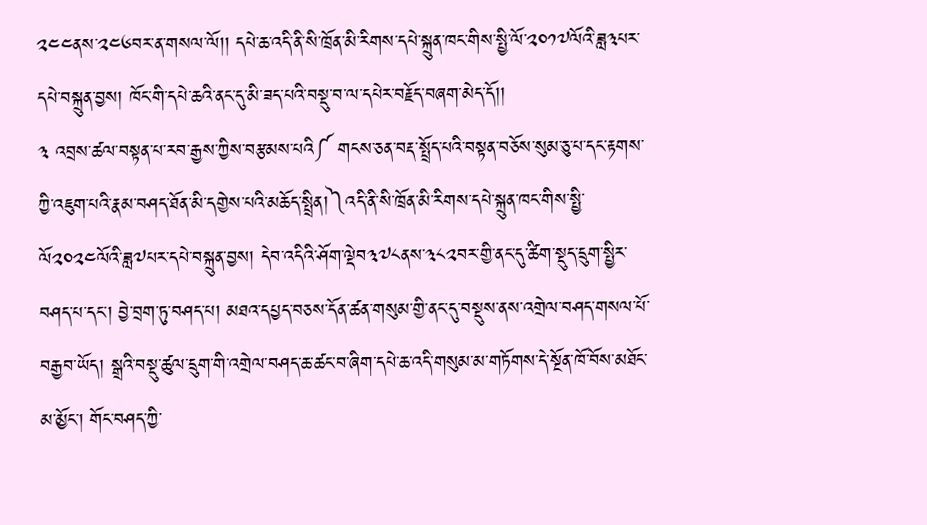༢༤༤ནས་༢༤༦བར་ན་གསལ་ལོ།། དཔེ་ཆ་འདི་ནི་སི་ཁྲོན་མི་རིགས་དཔེ་སྐྲུན་ཁང་གིས་སྤྱི་ལོ་༢༠༡༧ལོའི་ཟླ༣པར་དཔེ་བསྐྲུན་བྱས། ཁོང་གི་དཔེ་ཆའི་ནང་དུ་མི་ཟད་པའི་བསྡུ་བ་ལ་དཔེར་བརྗོད་བཞག་མེད་དོ།།
༣ འབྲས་ཚལ་བསྟན་པ་རབ་རྒྱས་ཀྱིས་བརྩམས་པའི༼ གངས་ཅན་བརྡ་སྤྲོད་པའི་བསྟན་བཅོས་སུམ་ཅུ་པ་དང་རྟགས་ཀྱི་འཇུག་པའི་རྣམ་བཤད་ཐོན་མི་དགྱེས་པའི་མཆོད་སྤྲིན།༽འདི་ནི་སི་ཁྲོན་མི་རིགས་དཔེ་སྐྲུན་ཁང་གིས་སྤྱི་ལོ༢༠༢༤ལོའི་ཟླ༧པར་དཔེ་བསྐྲུན་བྱས། དེབ་འདིའི་ཤོག་ལྡེབ༣༧༨ནས་༣༨༢བར་གྱི་ནང་དུ་ཚིག་སྡུད་དྲུག་སྤྱིར་བཤད་པ་དང་། བྱེ་བྲག་ཏུ་བཤད་པ། མཐའ་དཔྱད་བཅས་དོན་ཚན་གསུམ་གྱི་ནང་དུ་བསྡུས་ནས་འགྲེལ་བཤད་གསལ་པོ་བརྒྱབ་ཡོད། སྒྲའི་བསྡུ་ཚུལ་དྲུག་གི་འགྲེལ་བཤད་ཆ་ཚང་བ་ཞིག་དཔེ་ཆ་འདི་གསུམ་མ་གཏོགས་དེ་སྔོན་ཁོ་བོས་མཐོང་མ་མྱོང་། གོང་བཤད་ཀྱི་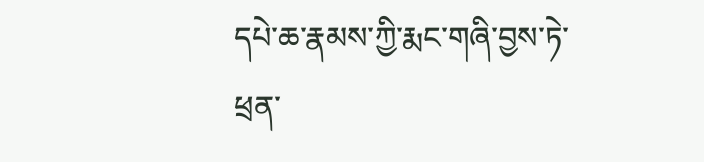དཔེ་ཆ་རྣམས་ཀྱི་རྨང་གཞི་བྱས་ཏེ་ཕྲན་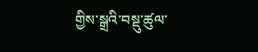གྱིས་སྒྲའི་བསྡུ་ཚུལ་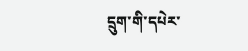དྲུག་གི་དཔེར་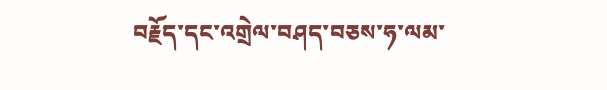བརྗོད་དང་འགྲེལ་བཤད་བཅས་ཧ་ལམ་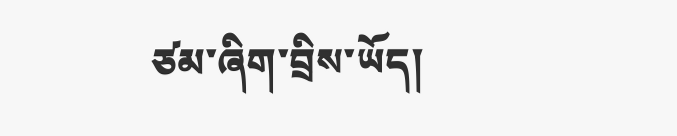ཙམ་ཞིག་བྲིས་ཡོད།